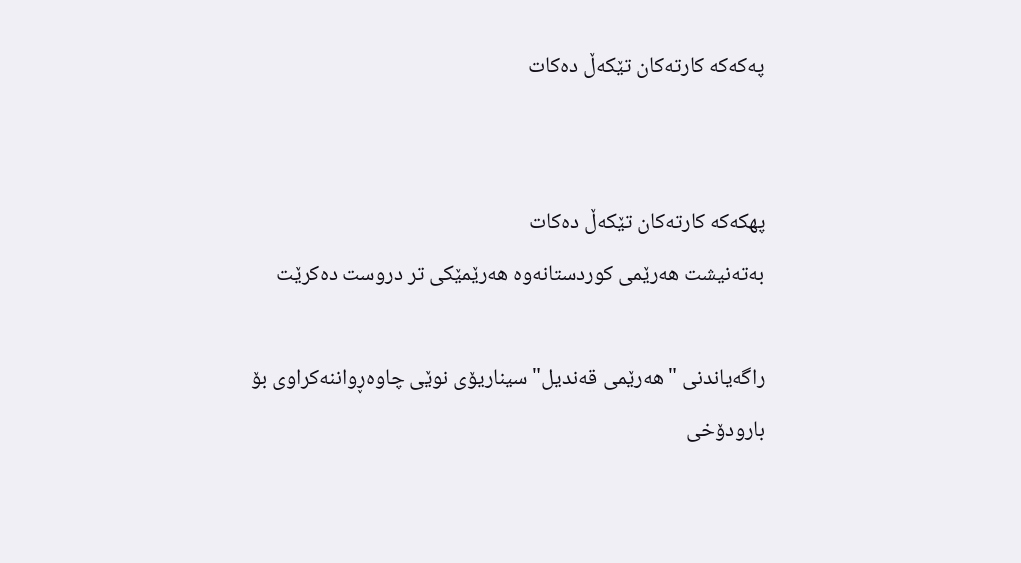په‌كه‌كه‌ كارته‌كان تێكه‌ڵ ده‌كات


پهكه‌كه‌ كارته‌كان تێكه‌ڵ ده‌كات
به‌ته‌نیشت هه‌رێمی‌ كوردستانه‌وه‌ هه‌رێمێكی‌ تر دروست ده‌كرێت

راگه‌یاندنی‌ "هه‌رێمی‌ قه‌ندیل" سیناریۆی‌ نوێی چاوه‌ڕواننه‌كراوی‌ بۆ بارودۆخی‌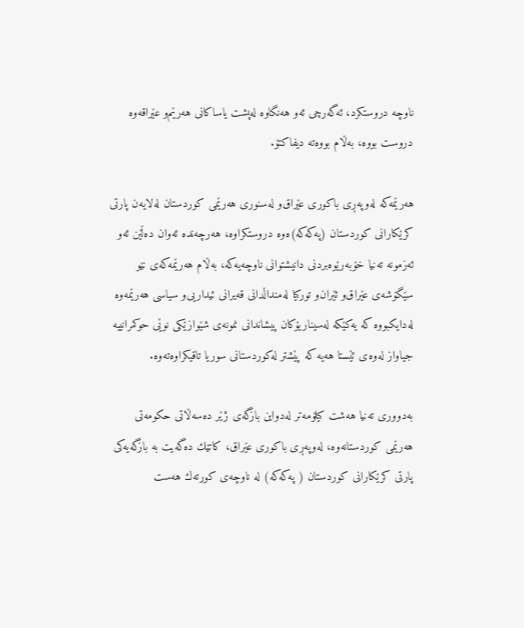ناوچه‌ دروستكرد، ئه‌گه‌رچی‌ ئه‌و هه‌نگاوه‌ له‌پشت یاساكانی‌ هه‌رێم‌و عێراقه‌وه‌ دروست بووه‌، به‌ڵام بووه‌ته‌ دیفاكتۆ.

هه‌رێمه‌كه‌ له‌وپه‌ڕی‌ باكوری‌ عێراق‌و له‌سنوری‌ هه‌رێمی‌ كوردستان له‌لایه‌ن پارتی‌ كرێكارانی‌ كوردستان (په‌كه‌كه‌)ه‌وه‌ دروستكراوه‌، هه‌رچه‌نده‌ ئه‌وان ده‌ڵێن ئه‌و ئه‌زمونه‌ ته‌نیا خۆبه‌رێوه‌بردنی‌ دانیشتوانی‌ ناوچه‌یه‌كه‌، به‌ڵام هه‌رێمه‌كه‌ی‌ نێو سێگۆشه‌ی‌ عێراق‌و ئێران‌و توركیا له‌منداڵدانی‌ قه‌یرانی‌ ئیداریی‌و سیاسی‌ هه‌رێمه‌وه‌ له‌دایكبووه‌ كه‌ یه‌كێكه‌ له‌سیناریۆكان پیشاندانی‌ نمونه‌ی‌ شێوازێكی‌ نوێی‌ حوكمرانییه‌ جیاواز له‌وه‌ی‌ ئێستا هه‌یه‌ كه‌ پێشتر له‌كوردستانی‌ سوریا تاقیكراوه‌ته‌وه‌.

به‌دووری‌ ته‌نیا هه‌شت كیلۆمه‌تر له‌دواین بازگه‌ی‌ ژێر ده‌سه‌ڵاتی‌ حكومه‌تی‌ هه‌رێمی‌ كوردستانه‌وه‌، له‌وپه‌ڕی‌ باكوری‌ عێراق، كاتێك ده‌گه‌یت به‌ بازگه‌یه‌كی‌ پارتی‌ كرێكارانی‌ كوردستان ( په‌كه‌كه‌) له‌ ناوچه‌ی‌ كورته‌ك هه‌ست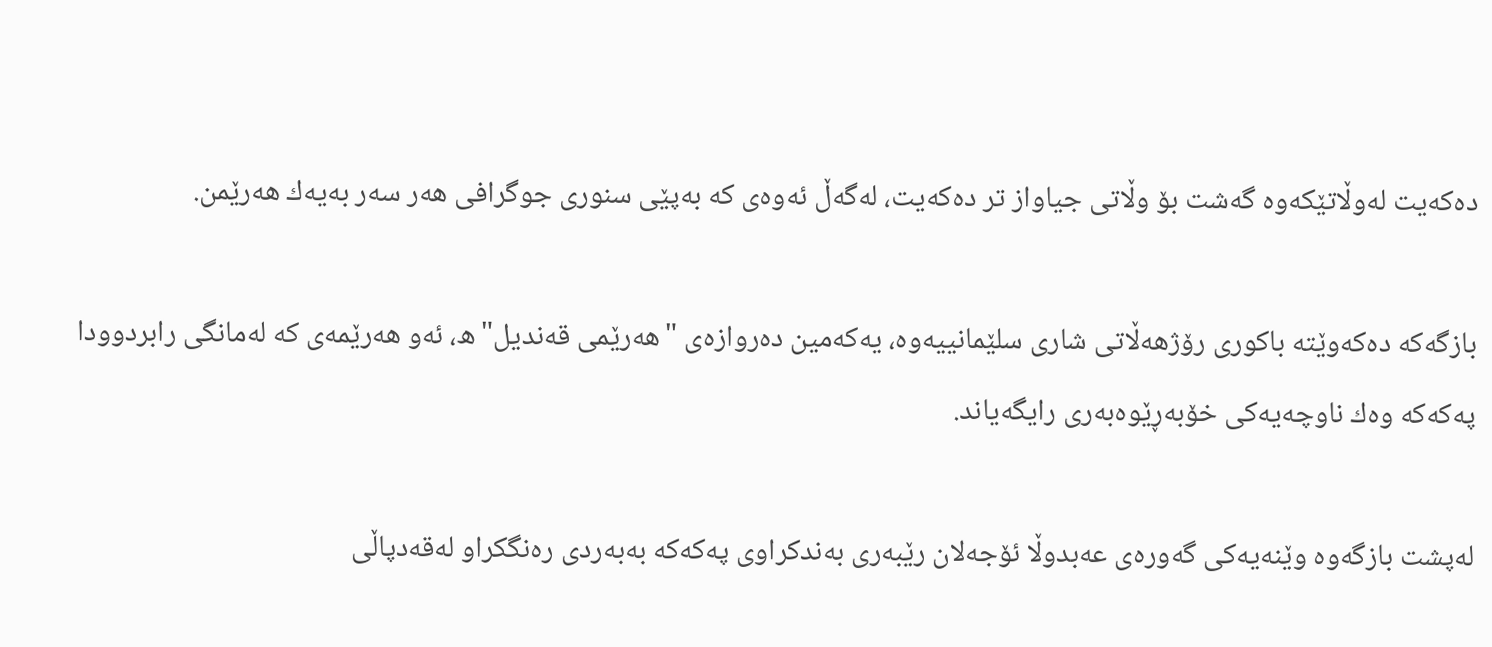ده‌كه‌یت له‌وڵاتێكه‌وه‌ گه‌شت بۆ وڵاتی‌ جیاواز تر ده‌كه‌یت، له‌گه‌ڵ ئه‌وه‌ی‌ كه‌ به‌پێی‌ سنوری‌ جوگرافی‌ هه‌ر سه‌ر به‌یه‌ك هه‌رێمن.

بازگه‌كه‌ ده‌كه‌وێته‌ باكوری‌ رۆژهه‌ڵاتی‌ شاری‌ سلێمانییه‌وه‌، یه‌كه‌مین ده‌روازه‌ی‌ "هه‌رێمی‌ قه‌ندیل"ه‌، ئه‌و هه‌رێمه‌ی‌ كه‌ له‌مانگی‌ رابردوودا په‌كه‌كه‌ وه‌ك ناوچه‌یه‌كی‌ خۆبه‌ڕێوه‌به‌ری‌ رایگه‌یاند.

له‌پشت بازگه‌وه‌ وێنه‌یه‌كی‌ گه‌وره‌ی‌ عه‌بدوڵا ئۆجه‌لان رێبه‌ری‌ به‌ندكراوی‌ په‌كه‌كه‌ به‌به‌ردی‌ ره‌نگكراو له‌قه‌دپاڵی‌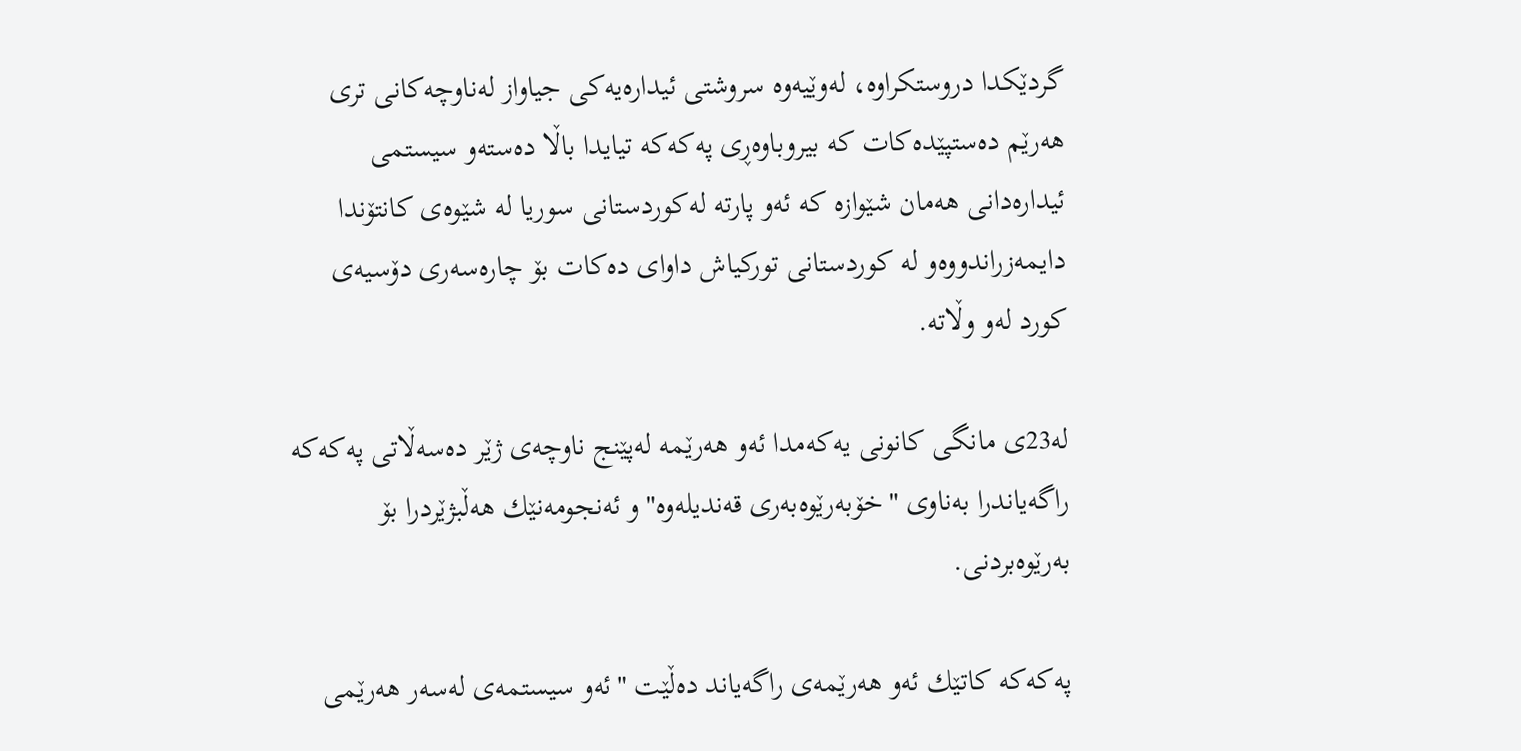گردێكدا دروستكراوه‌، له‌وێیه‌وه‌ سروشتی‌ ئیداره‌یه‌كی‌ جیاواز له‌ناوچه‌كانی‌ تری‌ هه‌رێم ده‌ستپێده‌كات كه‌ بیروباوه‌ڕی‌ په‌كه‌كه‌ تیایدا باڵا ده‌سته‌‌و سیستمی‌ ئیداره‌دانی‌ هه‌مان شێوازه‌ كه‌ ئه‌و پارته‌ له‌كوردستانی‌ سوریا له‌ شێوه‌ی‌ كانتۆندا دایمه‌زراندووه‌و له‌ كوردستانی‌ توركیاش داوای‌ ده‌كات بۆ چاره‌سه‌ری‌ دۆسیه‌ی‌ كورد له‌و وڵاته‌.

له‌23ی‌ مانگی‌ كانونی یه‌كه‌مدا ئه‌و هه‌رێمه‌ له‌پێنج ناوچه‌ی‌ ژێر ده‌سه‌ڵاتی‌ په‌كه‌كه‌ راگه‌یاندرا به‌ناوی‌ "خۆبه‌رێوه‌به‌ری‌ قه‌ندیله‌وه‌"و ئه‌نجومه‌نێك هه‌ڵبژێردرا بۆ به‌رێوه‌بردنی‌.

په‌كه‌كه‌ كاتێك ئه‌و هه‌رێمه‌ی‌ راگه‌یاند ده‌ڵێت "ئه‌و سیستمه‌ی له‌سه‌ر هه‌رێمی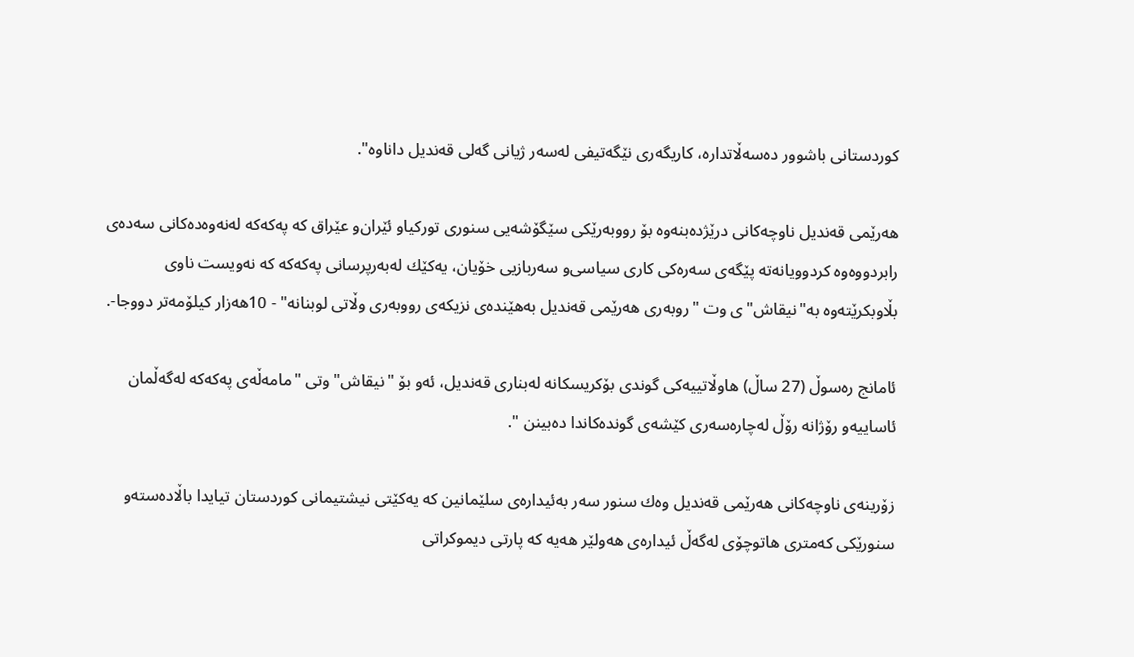كوردستانی باشوور ده‌سه‌ڵاتداره‌، كاریگه‌ری نێگه‌تیفی له‌سه‌ر ژیانی گه‌لی قه‌ندیل داناوه‌".

هه‌رێمی‌ قه‌ندیل ناوچه‌كانی‌ درێژده‌بنه‌وه‌ بۆ رووبه‌رێكی‌ سێگۆشه‌یی‌ سنوری‌ توركیاو ئێران‌و عێراق كه‌ په‌كه‌كه‌ له‌نه‌وه‌ده‌كانی‌ سه‌ده‌ی‌ رابردووه‌وه‌ كردوویانه‌ته‌ پێگه‌ی‌ سه‌ره‌كی‌ كاری‌ سیاسی‌‌و سه‌ربازیی‌ خۆیان، یه‌كێك له‌به‌رپرسانی‌ په‌كه‌كه‌ كه‌ نه‌ویست ناوی‌ بڵاوبكرێته‌وه‌ به‌"نیقاش"ی وت "روبه‌ری‌ هه‌رێمی‌ قه‌ندیل به‌هێنده‌ی‌ نزیكه‌ی‌ رووبه‌ری‌ وڵاتی‌ لوبنانه‌" - 10هه‌زار كیلۆمه‌تر دووجا-.

ئامانج ره‌سوڵ (27 ساڵ) هاوڵاتییه‌كی گوندی بۆكریسكانه‌ له‌بناری قه‌ندیل، ئه‌و بۆ "نیقاش" وتی "مامه‌ڵه‌ی په‌كه‌كه‌ له‌گه‌ڵمان ئاساییه‌و رۆژانه‌ رۆڵ له‌چاره‌سه‌ری‌ كێشه‌ی‌ گونده‌كاندا ده‌بینن ".

زۆرینه‌ی‌ ناوچه‌كانی‌ هه‌رێمی‌ قه‌ندیل وه‌ك سنور سه‌ر به‌ئیداره‌ی‌ سلێمانین كه‌ یه‌كێتی‌ نیشتیمانی‌ كوردستان تیایدا باڵاده‌سته‌و سنورێكی‌ كه‌متری‌ هاتوچۆی‌ له‌گه‌ڵ ئیداره‌ی‌ هه‌ولێر هه‌یه‌ كه‌ پارتی‌ دیموكراتی‌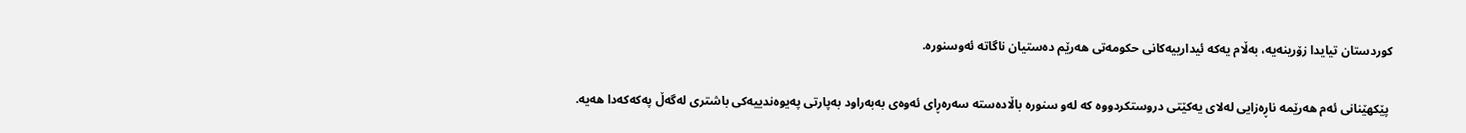كوردستان تیایدا زۆرینه‌یه‌، به‌ڵام یه‌كه‌ ئیدارییه‌كانی‌ حكومه‌تی‌ هه‌رێم ده‌ستیان ناگاته‌ ئه‌وسنوره‌.

 پێكهێنانی‌ ئه‌م هه‌رێمه‌ ناڕه‌زایی له‌لای‌ یه‌كێتی‌ دروستكردووه‌ كه‌ له‌و سنوره‌ باڵاده‌سته‌ سه‌ره‌ڕای‌ ئه‌وه‌ی‌ به‌به‌راود به‌پارتی‌ په‌یوه‌ندییه‌كی‌ باشتری‌ له‌گه‌ڵ په‌كه‌كه‌دا هه‌یه‌.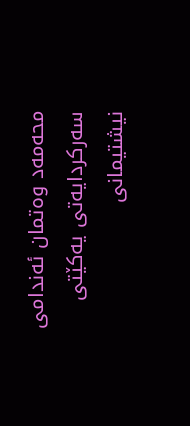محه‌مه‌د وه‌تمان ئه‌ندامی سه‌ركردایه‌تی یه‌كێتی نیشتیمانی‌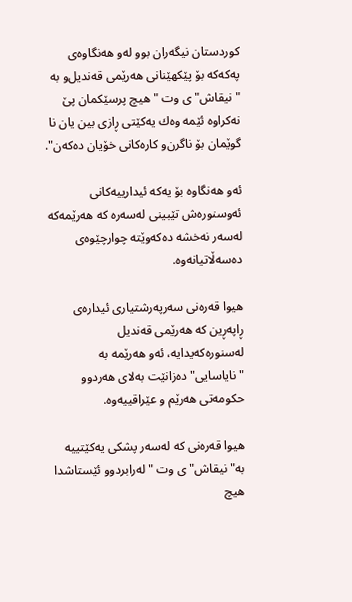كوردستان نیگه‌ران بوو له‌و هه‌نگاوه‌ی‌ په‌كه‌كه‌ بۆ پێكهێنانی‌ هه‌رێمی‌ قه‌ندیل‌و به‌ "نیقاش"ی وت "هیچ پرسێكمان پێ نه‌كراوه‌ ئێمه‌ وه‌ك یه‌كێتی ڕازی بین یان نا گوێمان بۆ ناگرن‌و كاره‌كانی خۆیان ده‌كه‌ن".

ئه‌و هه‌نگاوه‌ بۆ یه‌كه‌ ئیدارییه‌كانی‌ ئه‌وسنوره‌ش تێبینی‌ له‌سه‌ره‌ كه‌ هه‌رێمه‌كه‌ له‌سه‌ر نه‌خشه‌ ده‌كه‌وێته‌ چوارچێوه‌ی‌ ده‌سه‌ڵاتیانه‌وه‌.

هیوا قه‌ره‌نی سه‌رپه‌رشتیاری ئیداره‌ی ڕاپه‌ڕین كه‌ هه‌رێمی‌ قه‌ندیل له‌سنوره‌كه‌یدایه‌، ئه‌و هه‌رێمه‌ به‌ "نایاسایی" ده‌زانێت به‌لای‌ هه‌ردوو حكومه‌تی هه‌رێم و عێراقییه‌وه‌.

هیوا قه‌ره‌نی كه‌ له‌سه‌ر پشكی‌ یه‌كێتییه‌ به‌"نیقاش"ی وت "له‌رابردوو ئێستاشدا هیچ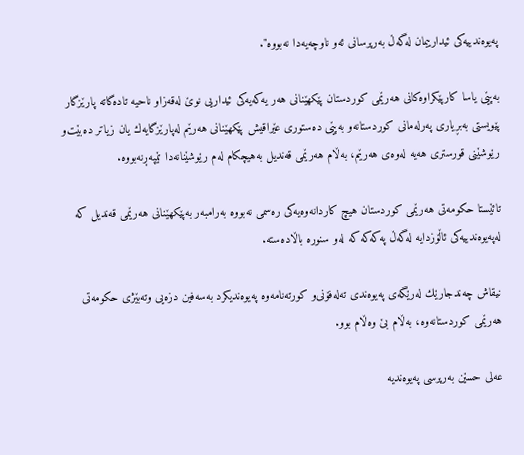په‌یوه‌ندییه‌كی ئیدارییمان له‌گه‌ڵ به‌رپرسانی ئه‌و ناوچه‌یه‌دا نه‌بووه‌".

به‌پێی‌ یاسا كارپێكراوه‌كانی‌ هه‌رێمی‌ كوردستان پێكهێنانی‌ هه‌ر یه‌كه‌یه‌كی‌ ئیداریی‌ نوێ له‌قه‌زاو ناحیه‌ تاده‌گاته‌ پارێزگار پێویستی‌ به‌بڕیاری‌ په‌رله‌مانی‌ كوردستانه‌و به‌پێی‌ ده‌ستوری‌ عێراقیش پێكهێنانی‌ هه‌رێم له‌پارێزگایه‌ك یان زیاتر ده‌بێت‌و رێوشێنی‌ قورستری‌ هه‌یه‌ له‌وه‌ی‌ هه‌رێم، به‌ڵام هه‌رێمی‌ قه‌ندیل به‌هیچكام له‌م رێوشێنانه‌دا تێپه‌ڕنه‌بووه‌.

تائێستا حكومه‌تی‌ هه‌رێمی‌ كوردستان هیچ كاردانه‌وه‌یه‌كی‌ ره‌سمی‌ نه‌بووه‌ به‌رامبه‌ر به‌پێكهێنانی‌ هه‌رێمی‌ قه‌ندیل كه‌ له‌په‌یوه‌ندییه‌كی‌ ئاڵۆزدایه‌ له‌گه‌ڵ په‌كه‌كه‌ كه‌ له‌و سنوره‌ باڵاده‌سته‌.

نیقاش چه‌ندجارێك له‌رێگه‌ی‌ په‌یوه‌ندی‌ ته‌له‌فۆنی‌‌و كورته‌نامه‌وه‌ په‌یوه‌ندیكرد به‌سه‌فین دزه‌یی وته‌بێژی‌ حكومه‌تی‌ هه‌رێمی‌ كوردستانه‌وه‌، به‌ڵام بێ وه‌ڵام بوو.

عه‌لی‌ حسێن به‌رپرسی‌ په‌یوه‌ندیه‌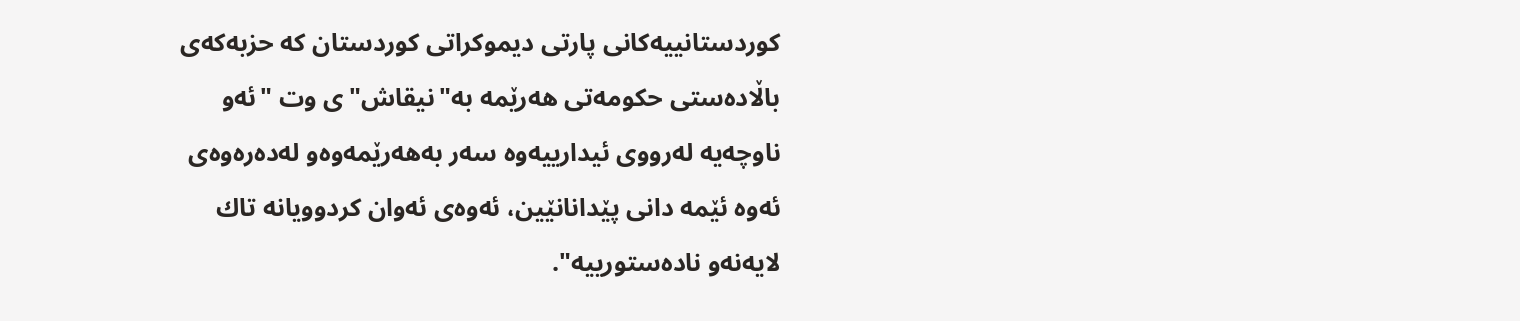كوردستانییه‌كانی‌ پارتی‌ دیموكراتی‌ كوردستان كه‌ حزبه‌كه‌ی‌ باڵاده‌ستی‌ حكومه‌تی‌ هه‌رێمه‌ به‌"نیقاش"ی وت "ئه‌و ناوچه‌یه‌ له‌رووی‌ ئیدارییه‌وه‌ سه‌ر به‌هه‌رێمه‌وه‌و له‌ده‌ره‌وه‌ی‌ ئه‌وه‌ ئێمه‌ دانی‌ پێدانانێین، ئه‌وه‌ی‌ ئه‌وان كردوویانه‌ تاك لایه‌نه‌و ناده‌ستورییه‌".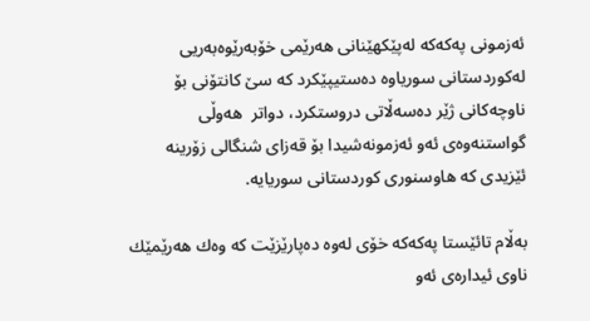ئه‌زمونی‌ په‌كه‌كه‌ له‌پێكهێنانی‌ هه‌رێمی‌ خۆبه‌رێوه‌به‌ریی له‌كوردستانی‌ سوریاوه‌ ده‌ستیپێكرد كه‌ سێ كانتۆنی‌ بۆ ناوچه‌كانی‌ ژێر ده‌سه‌ڵاتی‌ دروستكرد، دواتر  هه‌وڵی‌ گواستنه‌وه‌ی‌ ئه‌و ئه‌زمونه‌شیدا بۆ قه‌زای‌ شنگالی‌ زۆرینه‌ ئێزیدی‌ كه‌ هاوسنوری‌ كوردستانی‌ سوریایه‌.

به‌ڵام تائێستا په‌كه‌كه‌ خۆی‌ له‌وه‌ ده‌پارێزێت كه‌ وه‌ك هه‌رێمێك ناوی‌ ئیداره‌ی‌ ئه‌و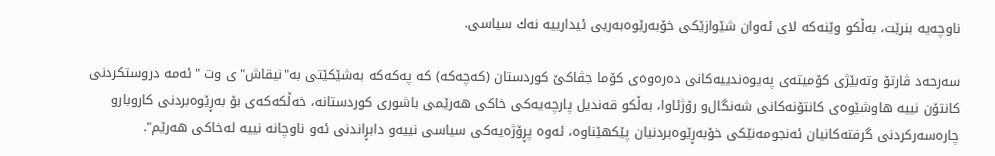ناوچه‌یه‌ بنرێت، به‌ڵكو وێنه‌كه‌ لای‌ ئه‌وان شێوازێكی‌ خۆبه‌رێوه‌به‌ریی ئیدارییه‌ نه‌ك سیاسی‌.

سه‌رحه‌د ڤارتۆ وته‌بێژی‌ كۆمیته‌ی‌ په‌یوه‌ندییه‌كانی‌ ده‌ره‌وه‌ی‌ كۆما جڤاكێ كوردستان (كه‌چه‌كه‌) كه‌ په‌كه‌كه‌ به‌شێكێتی‌ به‌"نیقاش"ی وت "ئه‌مه‌ دروستكردنی‌ كانتۆن نییه‌ هاوشێوه‌ی‌ كانتۆنه‌كانی‌ شه‌نگال‌و رۆژئاوا، به‌ڵكو قه‌ندیل پارچه‌یه‌كی‌ خاكی‌ هه‌رێمی‌ باشوری‌ كوردستانه‌، خه‌ڵكه‌كه‌ی‌ بۆ به‌ڕێوه‌بردنی‌ كاروبارو چاره‌سه‌ركردنی‌ گرفته‌كانیان ئه‌نجومه‌نێكی‌ خۆبه‌ڕێوه‌بردنیان پێكهێناوه‌، ئه‌وه‌ پڕۆژه‌یه‌كی‌ سیاسی‌ نییه‌و دابڕاندنی‌ ئه‌و ناوچانه‌ نییه‌ له‌خاكی‌ هه‌رێم".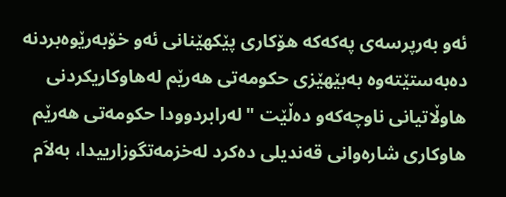ئه‌و به‌رپرسه‌ی‌ په‌كه‌كه‌ هۆكاری‌ پێكهێنانی‌ ئه‌و خۆبه‌رێوه‌بردنه‌ ده‌به‌ستێته‌وه‌ به‌بێهێزی‌ حكومه‌تی‌ هه‌رێم له‌هاوكاریكردنی هاوڵاتیانی‌ ناوچه‌كه‌و ده‌ڵێت "له‌رابردوودا حكومه‌تی‌ هه‌رێم هاوكاری‌ شاره‌وانی‌ قه‌ندیلی‌ ده‌كرد له‌خزمه‌تگوزارییدا، به‌لاَم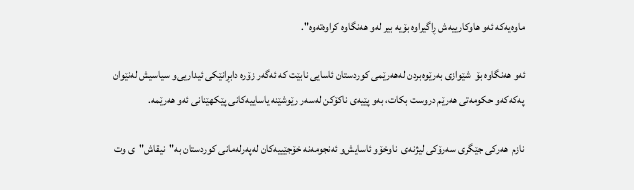ماوه‌یه‌كه‌ ئه‌و هاوكارییه‌ش ڕاگیراوه‌ بۆیه‌ بیر له‌و هه‌نگاوه‌ كراوه‌ته‌وه‌".

ئه‌و هه‌نگاوه‌ بۆ  شێوازی‌ به‌رێوه‌بردن له‌هه‌رێمی‌ كوردستان ئاسایی نابێت كه‌ ئه‌گه‌ر زۆره‌ دابڕانێكی‌ ئیداریی‌و سیاسیش له‌نێوان په‌كه‌كه‌و حكومه‌تی‌ هه‌رێم دروست بكات، به‌و پێیه‌ی‌ ناكۆكن له‌سه‌ر رێوشێنه‌ یاساییه‌كانی‌ پێكهێنانی‌ ئه‌و هه‌رێمه‌.

نازم  هه‌ركی‌ جێگری‌ سه‌رۆكی‌ لیژنه‌ی‌  ناوخۆو ئاسایش‌و ئه‌نجومه‌نه‌ خۆجێییه‌كان له‌په‌رله‌مانی‌ كوردستان به‌"نیقاش"ی‌ وت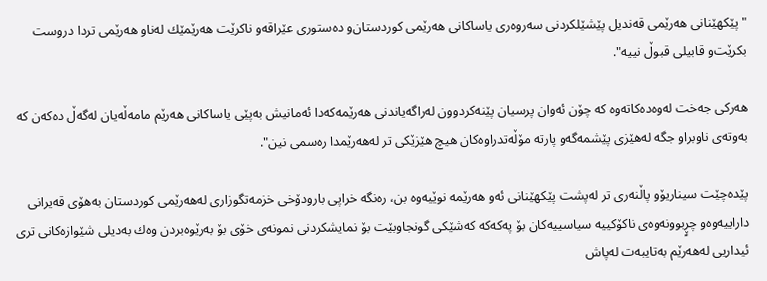"پێكهێنانی‌ هه‌رێمی‌ قه‌ندیل پێشێلكردنی‌ سه‌روه‌ری‌ یاساكانی‌ هه‌رێمی‌ كوردستان‌و ده‌ستوری‌ عێراقه‌و ناكرێت هه‌رێمێك له‌ناو هه‌رێمی‌ تردا دروست بكرێت‌و قابیلی قبوڵ نییه‌".

هه‌ركی‌ جه‌خت له‌وه‌ده‌كاته‌وه‌ كه‌ چۆن ئه‌وان پرسیان پێنه‌كردوون له‌راگه‌یاندنی‌ هه‌رێمه‌كه‌دا ئه‌مانیش به‌پێی‌ یاساكانی‌ هه‌رێم مامه‌ڵه‌یان له‌گه‌ڵ ده‌كه‌ن كه‌ به‌وته‌ی‌ ناوبراو جگه‌ له‌هێزی‌ پێشمه‌گه‌و پارته‌ مۆڵه‌تدراوه‌كان هیچ هێزێكی‌ تر له‌هه‌رێمدا ره‌سمی‌ نین".

پێده‌چێت سیناریۆو پاڵنه‌ری‌ تر له‌پشت پێكهێنانی‌ ئه‌و هه‌رێمه‌ نوێیه‌وه‌ بن، ره‌نگه‌ خراپی‌ بارودۆخی‌ خزمه‌تگوزاری‌ له‌هه‌رێمی‌ كوردستان به‌هۆی‌ قه‌یرانی‌ داراییه‌وه‌و چڕٍبوونه‌وه‌ی‌ ناكۆكییه‌ سیاسییه‌كان بۆ په‌كه‌كه‌ كه‌شێكی‌ گونجاوبێت بۆ نمایشكردنی‌ نمونه‌ی‌ خۆی‌ بۆ به‌رێوه‌بردن وه‌ك به‌دیلی شێوازه‌كانی‌ تری‌ ئیداریی‌ له‌هه‌رێم به‌تایبه‌ت له‌پاش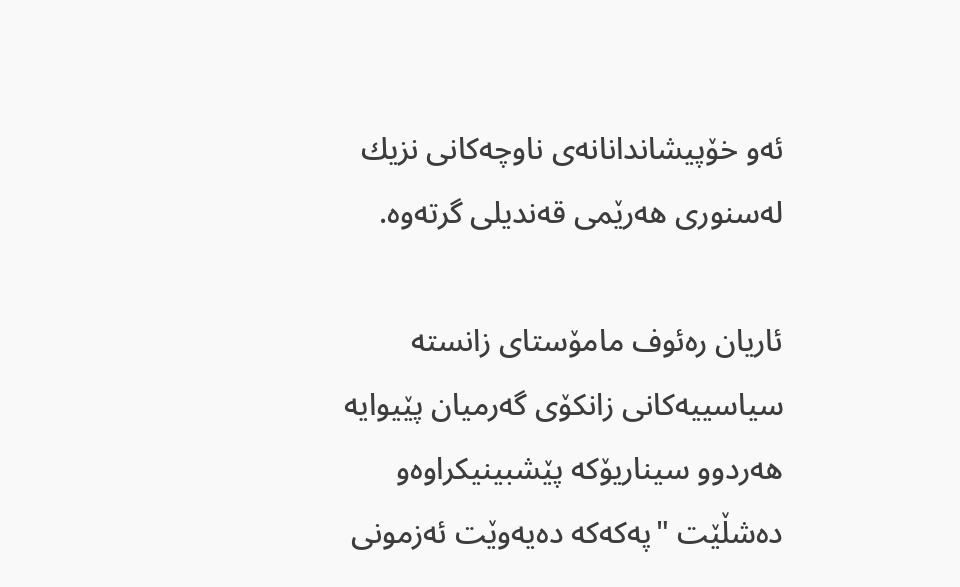ئه‌و خۆپیشاندانانه‌ی‌ ناوچه‌كانی‌ نزیك له‌سنوری‌ هه‌رێمی‌ قه‌ندیلی گرته‌وه‌.

ئاریان ره‌ئوف مامۆستای‌ زانسته‌ سیاسییه‌كانی‌ زانكۆی‌ گه‌رمیان پێیوایه‌ هه‌ردوو سیناریۆكه‌ پێشبینیكراوه‌و ده‌شڵێت "په‌كه‌كه‌ ده‌یه‌وێت ئه‌زمونی‌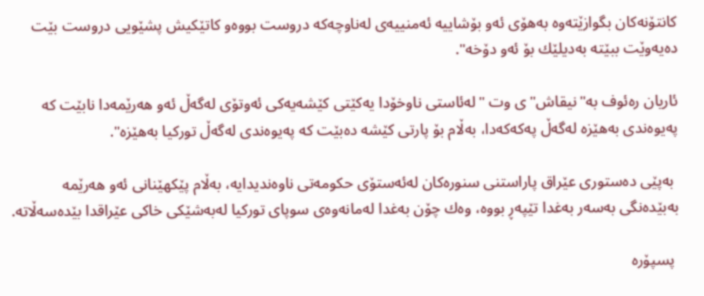كانتۆنه‌كان بگوازێته‌وه‌ به‌هۆی‌ ئه‌و بۆشاییه‌ ئه‌منییه‌ی‌ له‌ناوچه‌كه‌ دروست بووه‌و كاتێكیش پشێویی‌ دروست بێت ده‌یه‌وێت ببێته‌ به‌دیلێك بۆ ئه‌و دۆخه‌".

ئاریان ره‌ئوف به‌"نیقاش"ی‌ وت "له‌ئاستی‌ ناوخۆدا یه‌كێتی‌ كێشه‌یه‌كی‌ ئه‌وتۆی‌ له‌گه‌ڵ ئه‌و هه‌رێمه‌دا نابێت كه‌ په‌یوه‌ندی‌ به‌هێزه‌ له‌گه‌ڵ په‌كه‌كه‌دا، به‌ڵام بۆ پارتی‌ كێشه‌ ده‌بێت كه‌ په‌یوه‌ندی‌ له‌گه‌ڵ توركیا به‌هێزه‌".

 به‌پێی‌ ده‌ستوری‌ عێراق پاراستنی‌ سنوره‌كان له‌ئه‌ستۆی‌ حكومه‌تی‌ ناوه‌ندیدایه‌، به‌ڵام پێكهێنانی‌ ئه‌و هه‌رێمه‌ به‌بێده‌نگی‌ به‌سه‌ر به‌غدا تێپه‌ڕ بووه‌، وه‌ك چۆن به‌غدا له‌مانه‌وه‌ی‌ سوپای‌ توركیا له‌به‌شێكی‌ خاكی‌ عێراقدا بێده‌سه‌ڵاته‌.

 پسپۆره‌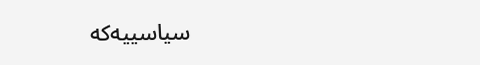سیاسییه‌كه‌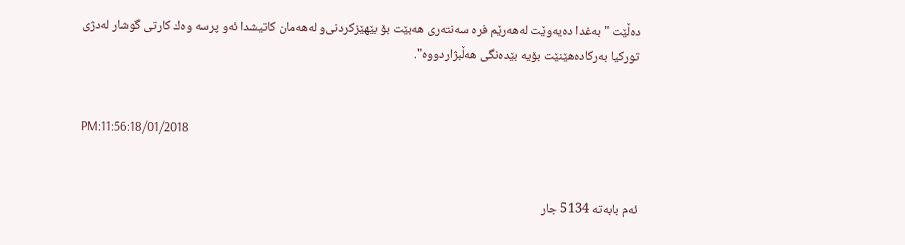ده‌ڵێت "به‌غدا ده‌یه‌وێت له‌هه‌رێم فره‌ سه‌نته‌ری‌ هه‌بێت بۆ بێهێزكردنی‌‌و له‌هه‌مان كاتیشدا ئه‌و پرسه‌ وه‌ك كارتی‌ گوشار له‌دژی‌ توركیا به‌ركاده‌هێنێت بۆیه‌ بێده‌نگی‌ هه‌ڵبژاردووه‌".


PM:11:56:18/01/2018


ئه‌م بابه‌ته 5134 جار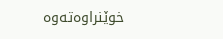خوێنراوه‌ته‌وه‌‌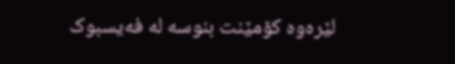لێرەوە کۆمێنت بنوسە لە فەیسبوک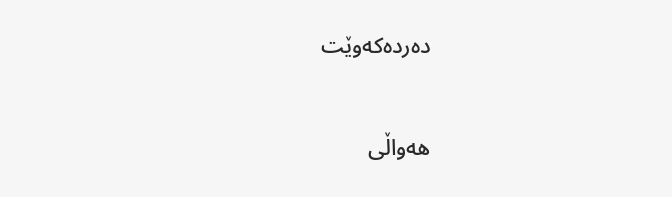دەردەکەوێت

هەواڵی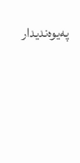پەیوەندیدار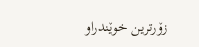زۆرترین خوێندراو